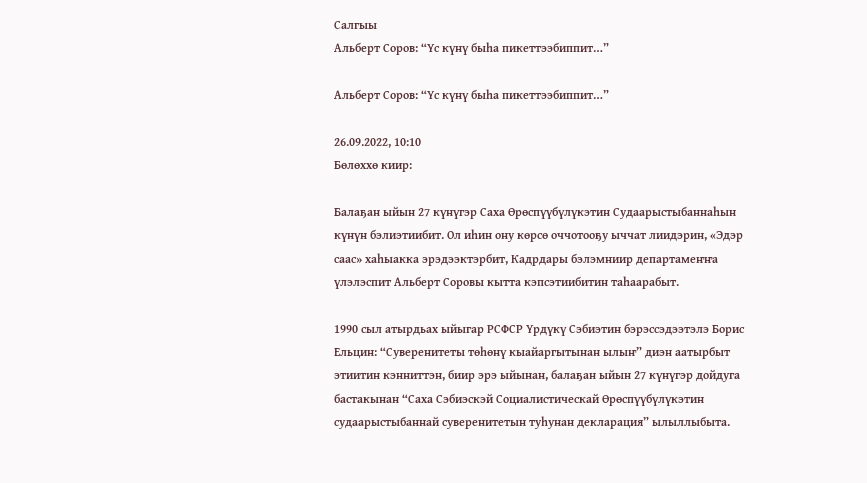Салгыы
Альберт Соров: “Үс күнү быһа пикеттээбиппит…”

Альберт Соров: “Үс күнү быһа пикеттээбиппит…”

26.09.2022, 10:10
Бөлөххө киир:

Балаҕан ыйын 27 күнүгэр Саха Өрөспүүбүлүкэтин Судаарыстыбаннаһын күнүн бэлиэтиибит. Ол иһин ону көрсө оччотооҕу ыччат лиидэрин, «Эдэр саас» хаһыакка эрэдээктэрбит, Кадрдары бэлэмниир департамеҥҥа үлэлэспит Альберт Соровы кытта кэпсэтиибитин таһаарабыт.

1990 сыл атырдьах ыйыгар РСФСР Үрдүкү Сэбиэтин бэрэссэдээтэлэ Борис Ельцин: “Суверенитеты төһөнү кыайаргытынан ылыҥ” диэн аатырбыт этиитин кэнниттэн, биир эрэ ыйынан, балаҕан ыйын 27 күнүгэр дойдуга бастакынан “Саха Сэбиэскэй Социалистическай Өрөспүүбүлүкэтин судаарыстыбаннай суверенитетын туһунан декларация” ылыллыбыта.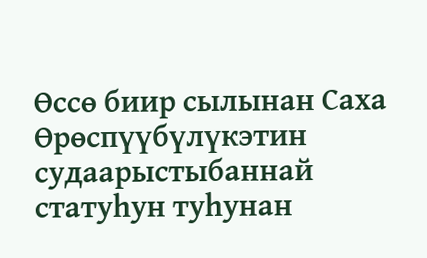Өссө биир сылынан Саха Өрөспүүбүлүкэтин судаарыстыбаннай статуһун туһунан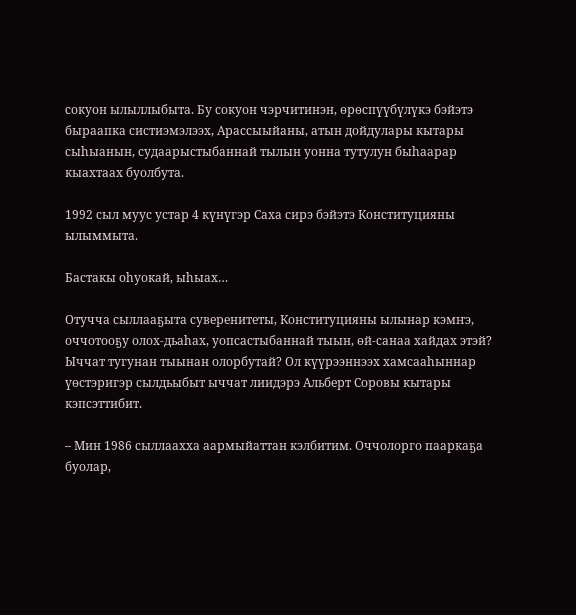сокуон ылыллыбыта. Бу сокуон чэрчитинэн, өрөспүүбүлүкэ бэйэтэ быраапка систиэмэлээх, Арассыыйаны, атын дойдулары кытары сыһыанын, судаарыстыбаннай тылын уонна тутулун быһаарар кыахтаах буолбута.

1992 сыл муус устар 4 күнүгэр Саха сирэ бэйэтэ Конституцияны ылыммыта.

Бастакы оһуокай, ыһыах…

Отучча сыллааҕыта суверенитеты, Конституцияны ылынар кэмҥэ, оччотооҕу олох-дьаһах, уопсастыбаннай тыын, өй-санаа хайдах этэй? Ыччат тугунан тыынан олорбутай? Ол күүрээннээх хамсааһыннар үөстэригэр сылдьыбыт ыччат лиидэрэ Альберт Соровы кытары кэпсэттибит.

– Мин 1986 сыллаахха аармыйаттан кэлбитим. Оччолорго пааркаҕа буолар,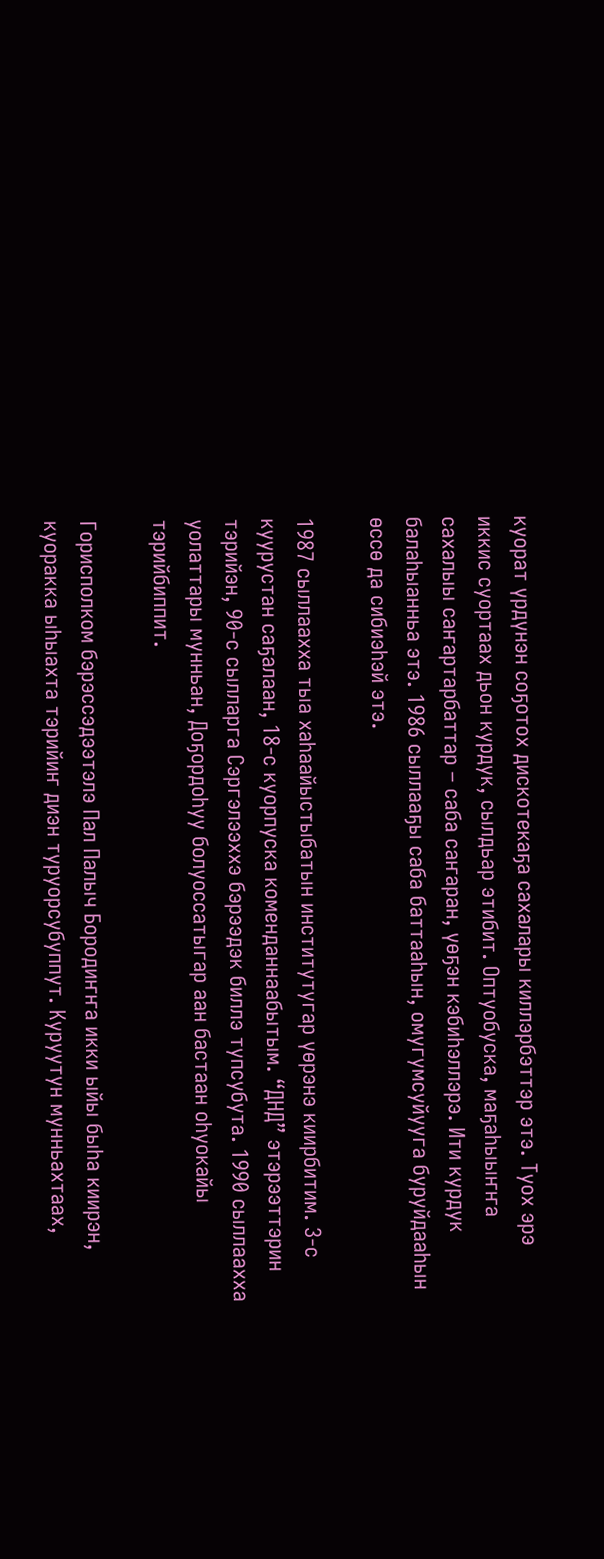куорат үрдүнэн соҕотох дискотекаҕа сахалары киллэрбэттэр этэ. Туох эрэ иккис суортаах дьон курдук, сылдьар этибит. Оптуобуска, маҕаһыыҥҥа сахалыы саҥартарбаттар – саба саҥаран, үөҕэн кэбиһэллэрэ. Ити курдук балаһыанньа этэ. 1986 сыллааҕы саба баттааһын, омугумсуйууга буруйдааһын өссө да сибиэһэй этэ.

1987 сыллаахха тыа хаһаайыстыбатын институтугар үөрэнэ киирбитим. 3-с куурустан саҕалаан, 18-с куорпуска коменданнаабытым. “ДНД” этэрээттэрин тэрийэн, 90-с сылларга Сэргэлээххэ бэрээдэк биллэ тупсубута. 1990 сыллаахха уолаттары мунньан, Доҕордоһуу болуоссатыгар аан бастаан оһуокайы тэрийбиппит.

Горисполком бэрэссэдээтэлэ Пал Палыч Бородиҥҥа икки ыйы быһа киирэн, куоракка ыһыахта тэрийиҥ диэн туруорсубуппут. Куруутун мунньахтаах,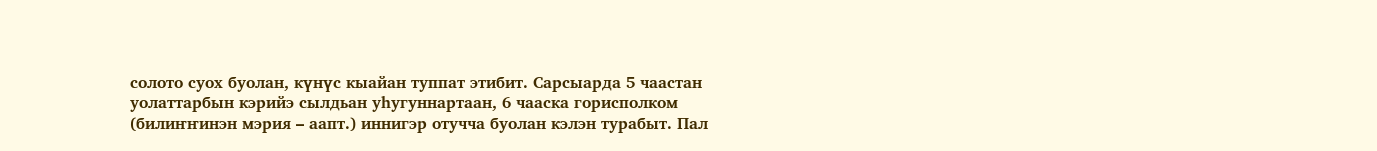солото суох буолан, күнүс кыайан туппат этибит. Сарсыарда 5 чаастан уолаттарбын кэрийэ сылдьан уһугуннартаан, 6 чааска горисполком (билиҥҥинэн мэрия – аапт.) иннигэр отучча буолан кэлэн турабыт. Пал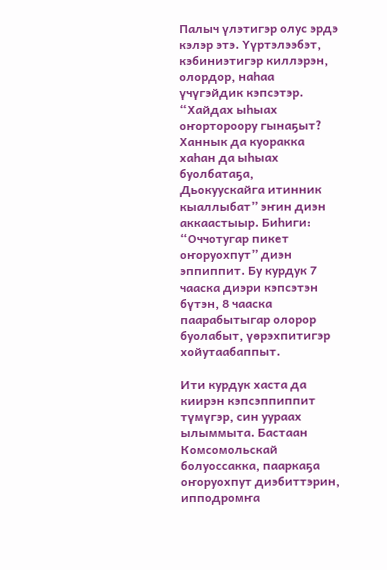Палыч үлэтигэр олус эрдэ кэлэр этэ. Үүртэлээбэт, кэбиниэтигэр киллэрэн, олордор, наһаа үчүгэйдик кэпсэтэр. “Хайдах ыһыах оҥортороору гынаҕыт? Ханнык да куоракка хаһан да ыһыах буолбатаҕа, Дьокуускайга итинник кыаллыбат” эҥин диэн аккаастыыр. Биһиги: “Оччотугар пикет оҥоруохпут” диэн эппиппит. Бу курдук 7 чааска диэри кэпсэтэн бүтэн, 8 чааска паарабытыгар олорор буолабыт, үөрэхпитигэр хойутаабаппыт.

Ити курдук хаста да киирэн кэпсэппиппит түмүгэр, син уураах ылыммыта. Бастаан Комсомольскай болуоссакка, пааркаҕа оҥоруохпут диэбиттэрин, ипподромҥа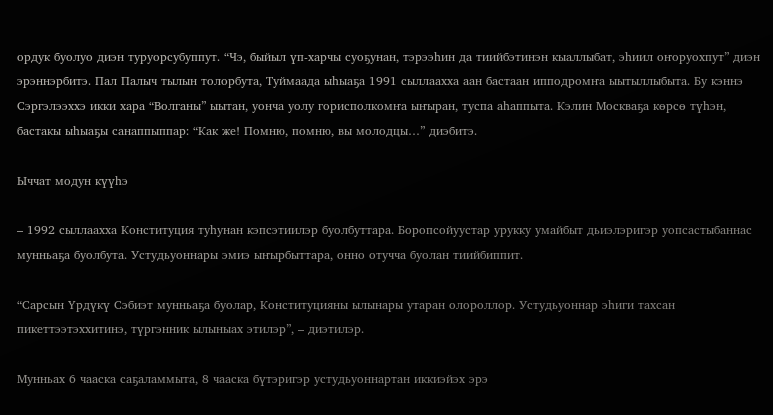ордук буолуо диэн туруорсубуппут. “Чэ, быйыл үп-харчы суоҕунан, тэрээһин да тиийбэтинэн кыаллыбат, эһиил оҥоруохпут” диэн эрэннэрбитэ. Пал Палыч тылын толорбута, Туймаада ыһыаҕа 1991 сыллаахха аан бастаан ипподромҥа ыытыллыбыта. Бу кэннэ Сэргэлээххэ икки хара “Волганы” ыытан, уонча уолу горисполкомҥа ыҥыран, туспа аһаппыта. Кэлин Москваҕа көрсө түһэн, бастакы ыһыаҕы санаппыппар: “Как же! Помню, помню, вы молодцы…” диэбитэ.

Ыччат модун күүһэ

– 1992 сыллаахха Конституция туһунан кэпсэтиилэр буолбуттара. Боропсойуустар урукку умайбыт дьиэлэригэр уопсастыбаннас мунньаҕа буолбута. Устудьуоннары эмиэ ыҥырбыттара, онно отучча буолан тиийбиппит.

“Сарсын Үрдүкү Сэбиэт мунньаҕа буолар, Конституцияны ылынары утаран олороллор. Устудьуоннар эһиги тахсан пикеттээтэххитинэ, түргэнник ылыныах этилэр”, – диэтилэр.

Мунньах 6 чааска саҕаламмыта, 8 чааска бүтэригэр устудьуоннартан иккиэйэх эрэ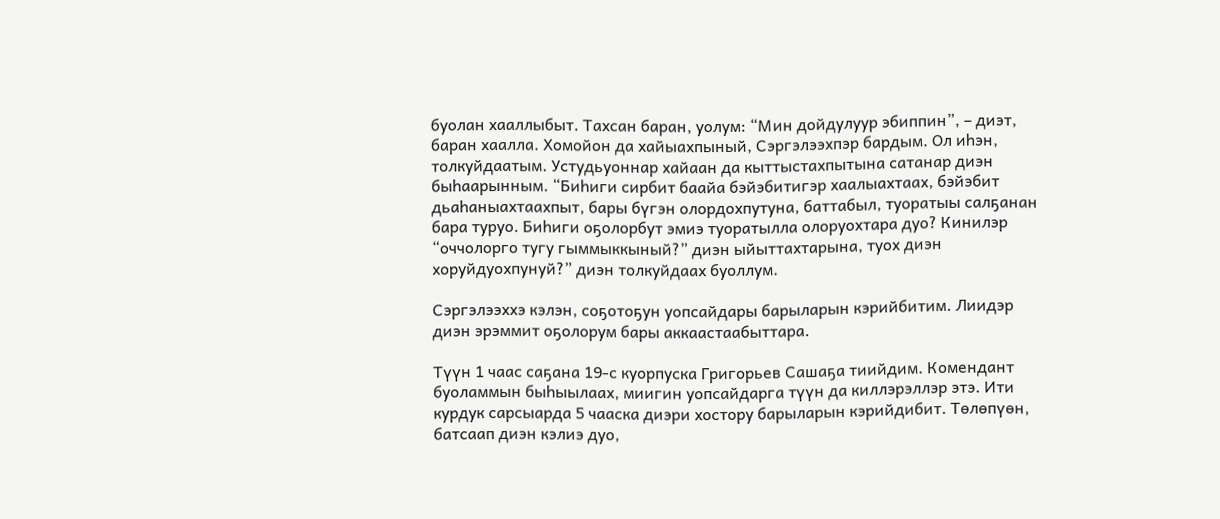буолан хааллыбыт. Тахсан баран, уолум: “Мин дойдулуур эбиппин”, – диэт, баран хаалла. Хомойон да хайыахпыный, Сэргэлээхпэр бардым. Ол иһэн, толкуйдаатым. Устудьуоннар хайаан да кыттыстахпытына сатанар диэн быһаарынным. “Биһиги сирбит баайа бэйэбитигэр хаалыахтаах, бэйэбит дьаһаныахтаахпыт, бары бүгэн олордохпутуна, баттабыл, туоратыы салҕанан бара туруо. Биһиги оҕолорбут эмиэ туоратылла олоруохтара дуо? Кинилэр “оччолорго тугу гыммыккыный?” диэн ыйыттахтарына, туох диэн хоруйдуохпунуй?” диэн толкуйдаах буоллум.

Сэргэлээххэ кэлэн, соҕотоҕун уопсайдары барыларын кэрийбитим. Лиидэр диэн эрэммит оҕолорум бары аккаастаабыттара.

Түүн 1 чаас саҕана 19-с куорпуска Григорьев Сашаҕа тиийдим. Комендант буоламмын быһыылаах, миигин уопсайдарга түүн да киллэрэллэр этэ. Ити курдук сарсыарда 5 чааска диэри хостору барыларын кэрийдибит. Төлөпүөн, батсаап диэн кэлиэ дуо,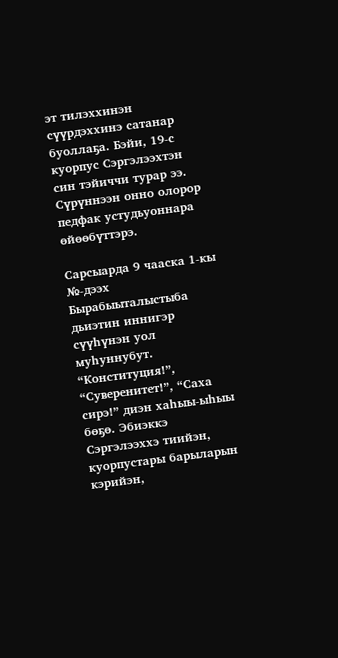эт тилэххинэн сүүрдэххинэ сатанар буоллаҕа. Бэйи, 19-с куорпус Сэргэлээхтэн син тэйиччи турар ээ. Сүрүннээн онно олорор педфак устудьуоннара өйөөбүттэрэ.

Сарсыарда 9 чааска 1-кы №-дээх Бырабыыталыстыба дьиэтин иннигэр сүүһүнэн уол муһуннубут. “Конституция!”, “Суверенитет!”, “Саха сирэ!” диэн хаһыы-ыһыы бөҕө. Эбиэккэ Сэргэлээххэ тиийэн, куорпустары барыларын кэрийэн,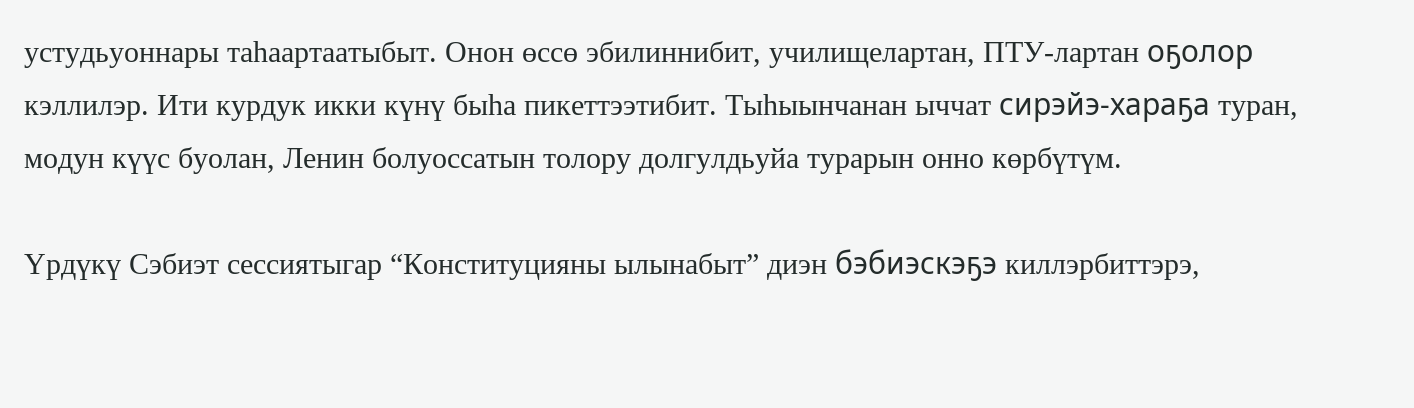устудьуоннары таһаартаатыбыт. Онон өссө эбилиннибит, училищелартан, ПТУ-лартан оҕолор кэллилэр. Ити курдук икки күнү быһа пикеттээтибит. Тыһыынчанан ыччат сирэйэ-хараҕа туран, модун күүс буолан, Ленин болуоссатын толору долгулдьуйа турарын онно көрбүтүм.

Үрдүкү Сэбиэт сессиятыгар “Конституцияны ылынабыт” диэн бэбиэскэҕэ киллэрбиттэрэ,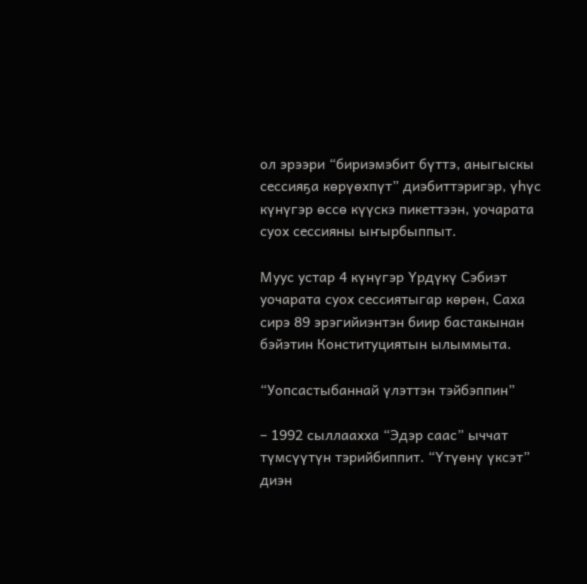ол эрээри “бириэмэбит бүттэ, аныгыскы сессияҕа көрүөхпүт” диэбиттэригэр, үһүс күнүгэр өссө күүскэ пикеттээн, уочарата суох сессияны ыҥырбыппыт.

Муус устар 4 күнүгэр Үрдүкү Сэбиэт уочарата суох сессиятыгар көрөн, Саха сирэ 89 эрэгийиэнтэн биир бастакынан бэйэтин Конституциятын ылыммыта.

“Уопсастыбаннай үлэттэн тэйбэппин”

– 1992 сыллаахха “Эдэр саас” ыччат түмсүүтүн тэрийбиппит. “Үтүөнү үксэт” диэн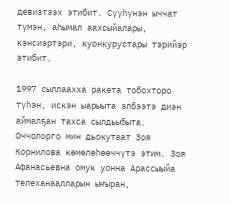девизтээх этибит. Сүүһүнэн ыччат түмэн, аһымал аахсыйалары, кэнсиэртэри, куонкурустары тэрийэр этибит.

1997 сыллаахха ракета тобохторо түһэн, искэн ыарыыта элбээтэ диэн аймалҕан тахса сылдьыбыта. Оччолорго мин дьокутаат Зоя Корнилова көмөлөһөөччүтэ этим. Зоя Афанасьевна омук уонна Арассыыйа телеханаалларын ыҥыран,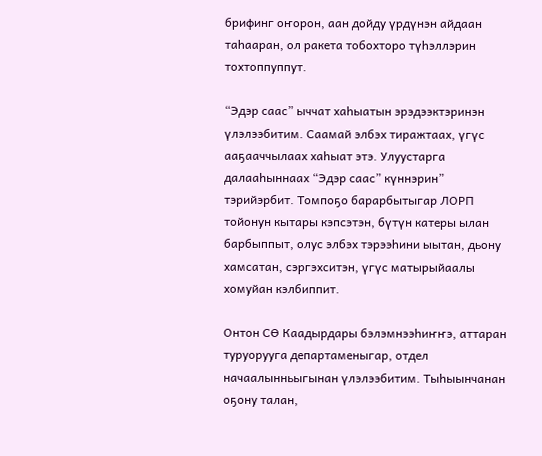брифинг оҥорон, аан дойду үрдүнэн айдаан таһааран, ол ракета тобохторо түһэллэрин тохтоппуппут.

“Эдэр саас” ыччат хаһыатын эрэдээктэринэн үлэлээбитим. Саамай элбэх тиражтаах, үгүс ааҕааччылаах хаһыат этэ. Улуустарга далааһыннаах “Эдэр саас” күннэрин” тэрийэрбит. Томпоҕо барарбытыгар ЛОРП тойонун кытары кэпсэтэн, бүтүн катеры ылан барбыппыт, олус элбэх тэрээһини ыытан, дьону хамсатан, сэргэхситэн, үгүс матырыйаалы хомуйан кэлбиппит.

Онтон СӨ Каадырдары бэлэмнээһиҥҥэ, аттаран туруорууга департаменыгар, отдел начаалынньыгынан үлэлээбитим. Тыһыынчанан оҕону талан,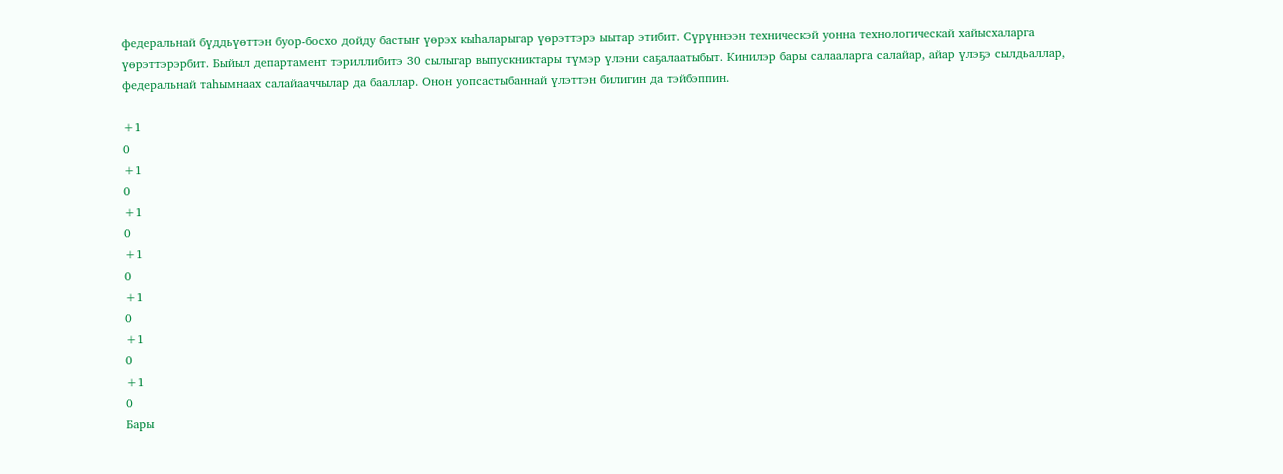федеральнай бүддьүөттэн буор-босхо дойду бастыҥ үөрэх кыһаларыгар үөрэттэрэ ыытар этибит. Сүрүннээн техническэй уонна технологическай хайысхаларга үөрэттэрэрбит. Быйыл департамент тэриллибитэ 30 сылыгар выпускниктары түмэр үлэни саҕалаатыбыт. Кинилэр бары салааларга салайар, айар үлэҕэ сылдьаллар, федеральнай таһымнаах салайааччылар да бааллар. Онон уопсастыбаннай үлэттэн билигин да тэйбэппин.

+1
0
+1
0
+1
0
+1
0
+1
0
+1
0
+1
0
Бары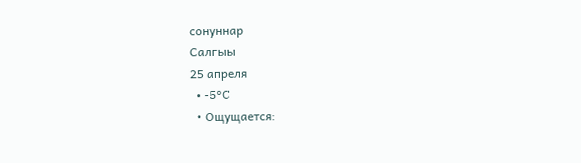сонуннар
Салгыы
25 апреля
  • -5°C
  • Ощущается: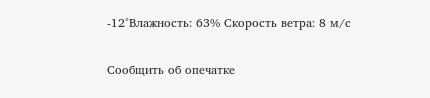-12°Влажность: 63% Скорость ветра: 8 м/с

Сообщить об опечатке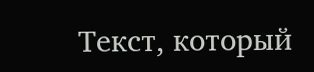Текст, который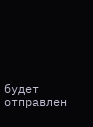будет отправлен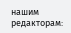нашим редакторам: